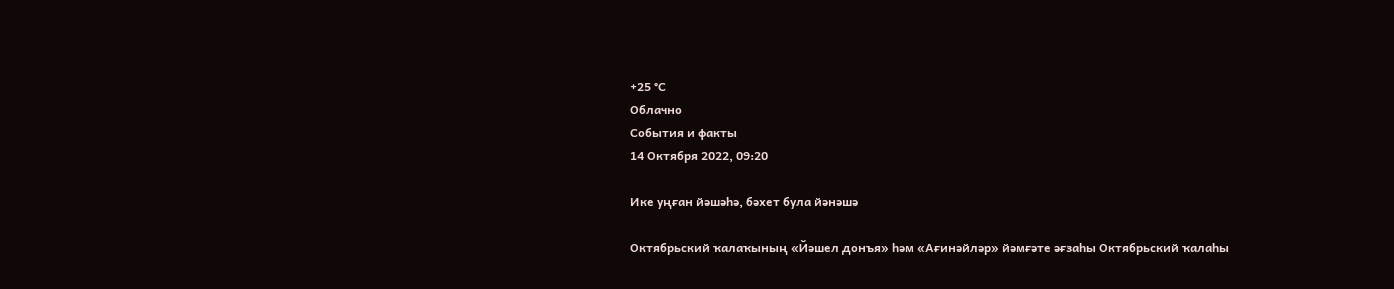+25 °С
Облачно
События и факты
14 Октября 2022, 09:20

Ике уңған йәшәһә, бәхет була йәнәшә

Октябрьский ҡалаҡының «Йәшел донъя» һәм «Ағинәйләр» йәмғәте әғзаһы Октябрьский ҡалаһы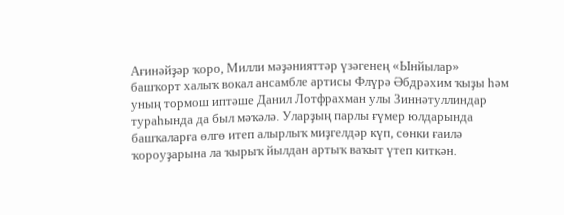Ағинәйҙәр ҡоро, Милли мәҙәнияттәр үзәгенең «Ынйылар» башҡорт халыҡ вокал ансамбле артисы Флүрә Әбдрәхим ҡыҙы һәм уның тормош иптәше Данил Лотфрахман улы Зиннәтуллиндар тураһында да был мәҡәлә. Уларҙың парлы ғүмер юлдарында башҡаларға өлгө итеп алырлыҡ миҙгелдәр күп, сөнки ғаилә ҡороуҙарына ла ҡырыҡ йылдан артыҡ ваҡыт үтеп киткән.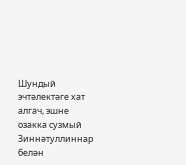Шундый эчтәлектәге хат алгач, эшне озакка сузмый Зиннәтуллиннар белән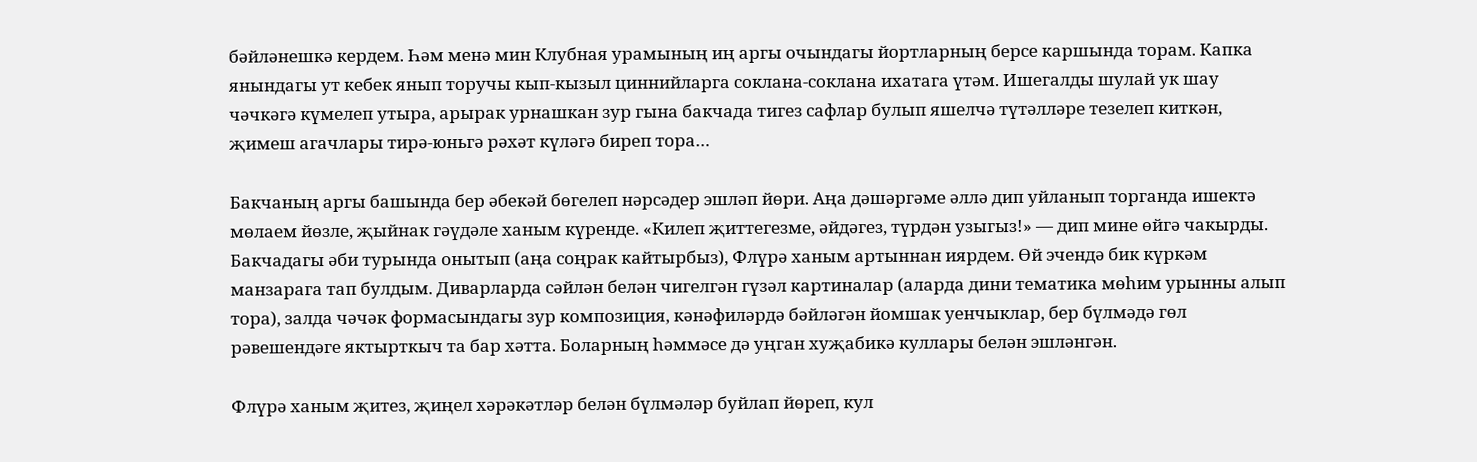бәйләнешкә кердем. Һәм менә мин Клубная урамының иң аргы очындагы йортларның берсе каршында торам. Капка янындагы ут кебек янып торучы кып-кызыл циннийларга соклана-соклана ихатага үтәм. Ишегалды шулай ук шау чәчкәгә күмелеп утыра, арырак урнашкан зур гына бакчада тигез сафлар булып яшелчә түтәлләре тезелеп киткән, җимеш агачлары тирә-юньгә рәхәт күләгә биреп тора…

Бакчаның аргы башында бер әбекәй бөгелеп нәрсәдер эшләп йөри. Аңа дәшәргәме әллә дип уйланып торганда ишектә мөлаем йөзле, җыйнак гәүдәле ханым күренде. «Килеп җиттегезме, әйдәгез, түрдән узыгыз!» — дип мине өйгә чакырды. Бакчадагы әби турында онытып (аңа соңрак кайтырбыз), Флүрә ханым артыннан иярдем. Өй эчендә бик күркәм манзарага тап булдым. Диварларда сәйлән белән чигелгән гүзәл картиналар (аларда дини тематика мөһим урынны алып тора), залда чәчәк формасындагы зур композиция, кәнәфиләрдә бәйләгән йомшак уенчыклар, бер бүлмәдә гөл рәвешендәге яктырткыч та бар хәтта. Боларның һәммәсе дә уңган хуҗабикә куллары белән эшләнгән.

Флүрә ханым җитез, җиңел хәрәкәтләр белән бүлмәләр буйлап йөреп, кул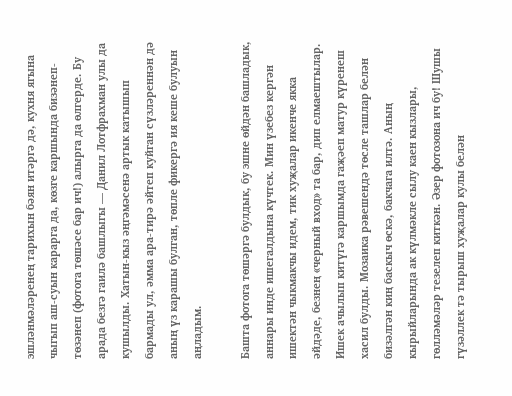эшләнмәләренең тарихын бәян итәргә дә, кухня ягына чыгып аш-суын карарга да, көзге каршында бизәнеп-төзәнеп (фотога төшәсе бар ич!) алырга да өлгерде. Бу арада безгә гаилә башлыгы — Данил Лотфрахман улы да кушылды. Хатын-кыз әңгәмәсенә артык катышып бармады ул, әмма ара-тирә әйтеп куйган сүзләреннән дә аның үз карашы булган, төпле фикергә ия кеше булуын аңладым.

Башта фотога төшәргә булдык, бу эшне өйдән башладык, аннары инде ишегалдына күчтек. Мин үзебез кергән ишектән чыкмакчы идем, тик хуҗалар икенче якка әйдәде, безнең «черный вход» та бар, дип елмаештылар. Ишек ачылып китүгә каршымда гаҗәеп матур күренеш хасил булды. Мозаика рәвешендә төсле ташлар белән бизәлгән киң баскыч өскә, бакчага илтә. Аның кырыйларында ак күлмәкле сылу каен кызлары, гөлләмәләр тезелеп киткән. Әзер фотозона ич бу! Шушы гүзәллек тә тырыш хуҗалар кулы белән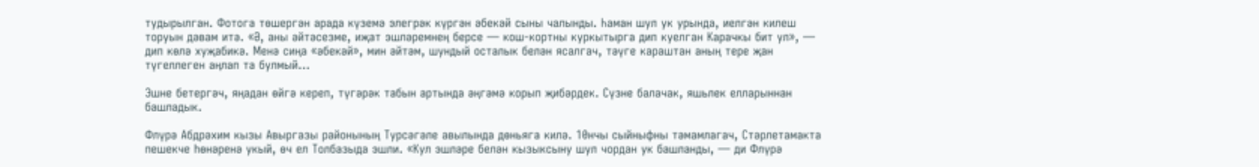тудырылган. Фотога төшергән арада күземә элегрәк күргән әбекәй сыны чалынды. Һаман шул ук урында, иелгән килеш торуын дәвам итә. «Ә, аны әйтәсезме, иҗат эшләремнең берсе — кош-кортны куркытырга дип куелган Карачкы бит ул», — дип көлә хуҗабикә. Менә сиңа «әбекәй», мин әйтәм, шундый осталык белән ясалгач, тәүге караштан аның тере җан түгеллеген аңлап та булмый…

Эшне бетергәч, яңадан өйгә кереп, түгәрәк табын артында әңгәмә корып җибәрдек. Сүзне балачак, яшьлек елларыннан башладык.

Флүрә Абдрәхим кызы Авыргазы районының Турсәгәле авылында дөньяга килә. 10нчы сыйныфны тәмамлагач, Стәрлетамакта пешекче һөнәренә укый, өч ел Толбазыда эшли. «Кул эшләре белән кызыксыну шул чордан ук башланды, — ди Флүрә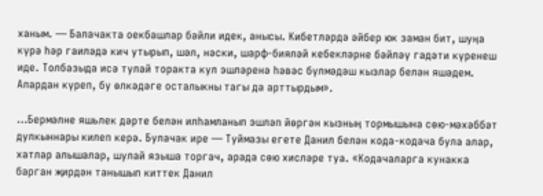ханым. — Балачакта оекбашлар бәйли идек, анысы. Кибетләрдә әйбер юк заман бит, шуңа күрә һәр гаиләдә кич утырып, шәл, нәски, шарф-бияләй кебекләрне бәйләү гадәти күренеш иде. Толбазыда исә тулай торакта кул эшләренә һәвәс бүлмәдәш кызлар белән яшәдем. Алардан күреп, бу өлкәдәге осталыкны тагы да арттырдым».

…Бермәлне яшьлек дәрте белән илһамланып эшләп йөргән кызның тормышына сөю-мәхәббәт дулкыннары килеп керә. Булачак ире — Туймазы егете Данил белән кода-кодача була алар, хатлар алышалар, шулай языша торгач, арада сөю хисләре туа. «Кодачаларга кунакка барган җирдән танышып киттек Данил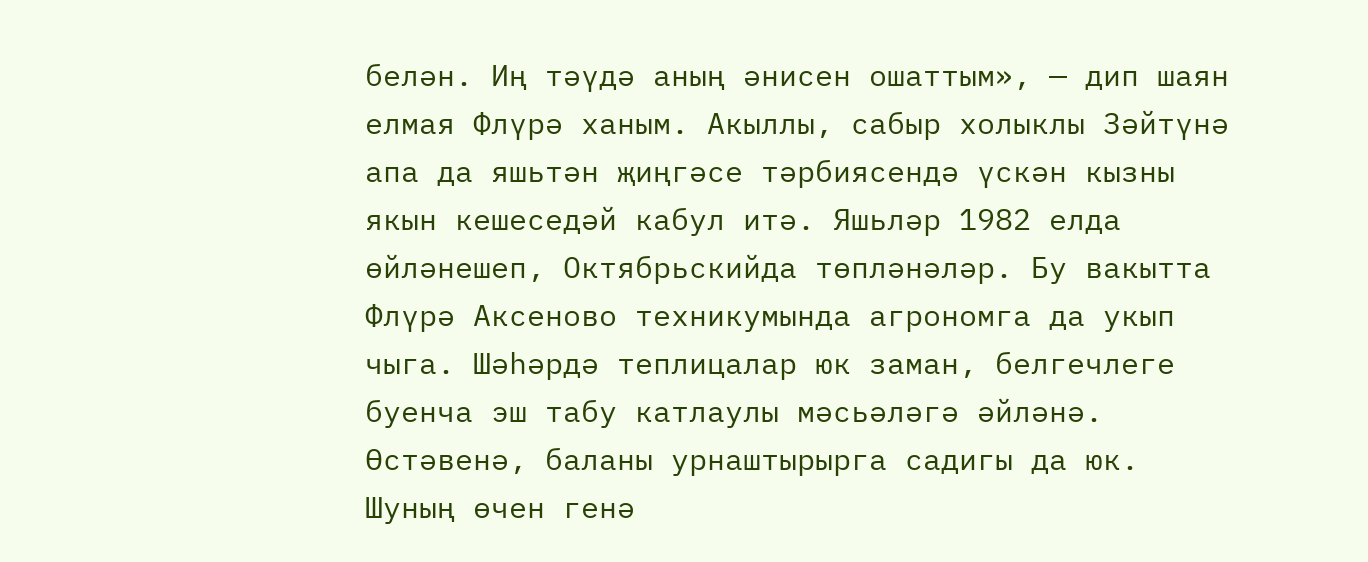белән. Иң тәүдә аның әнисен ошаттым», — дип шаян елмая Флүрә ханым. Акыллы, сабыр холыклы Зәйтүнә апа да яшьтән җиңгәсе тәрбиясендә үскән кызны якын кешеседәй кабул итә. Яшьләр 1982 елда өйләнешеп, Октябрьскийда төпләнәләр. Бу вакытта Флүрә Аксеново техникумында агрономга да укып чыга. Шәһәрдә теплицалар юк заман, белгечлеге буенча эш табу катлаулы мәсьәләгә әйләнә. Өстәвенә, баланы урнаштырырга садигы да юк. Шуның өчен генә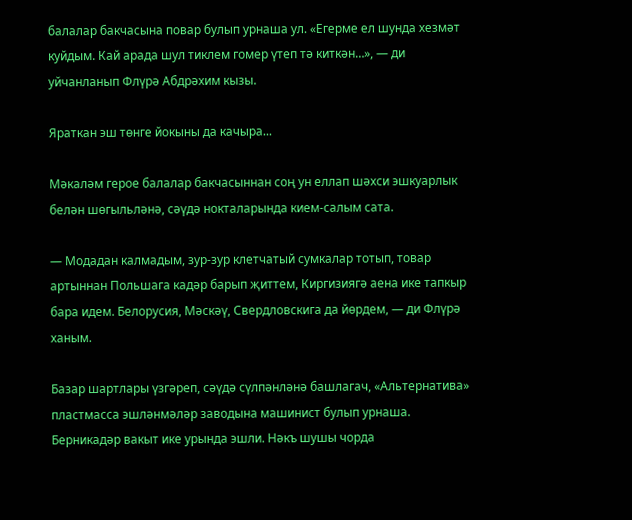балалар бакчасына повар булып урнаша ул. «Егерме ел шунда хезмәт куйдым. Кай арада шул тиклем гомер үтеп тә киткән…», — ди уйчанланып Флүрә Абдрәхим кызы.

Яраткан эш төнге йокыны да качыра...

Мәкаләм герое балалар бакчасыннан соң ун еллап шәхси эшкуарлык белән шөгыльләнә, сәүдә нокталарында кием-салым сата.

— Модадан калмадым, зур-зур клетчатый сумкалар тотып, товар артыннан Польшага кадәр барып җиттем, Киргизиягә аена ике тапкыр бара идем. Белорусия, Мәскәү, Свердловскига да йөрдем, — ди Флүрә ханым.

Базар шартлары үзгәреп, сәүдә сүлпәнләнә башлагач, «Альтернатива» пластмасса эшләнмәләр заводына машинист булып урнаша. Берникадәр вакыт ике урында эшли. Нәкъ шушы чорда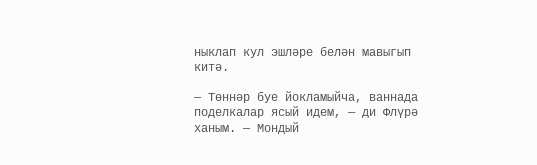ныклап кул эшләре белән мавыгып китә.

— Төннәр буе йокламыйча, ваннада поделкалар ясый идем, — ди Флүрә ханым. — Мондый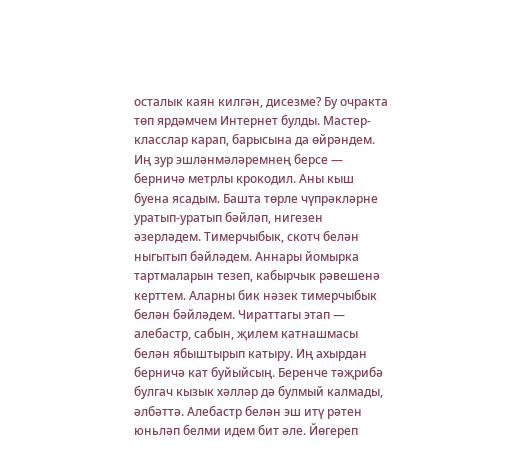осталык каян килгән, дисезме? Бу очракта төп ярдәмчем Интернет булды. Мастер-класслар карап, барысына да өйрәндем. Иң зур эшләнмәләремнең берсе — берничә метрлы крокодил. Аны кыш буена ясадым. Башта төрле чүпрәкләрне уратып-уратып бәйләп, нигезен әзерләдем. Тимерчыбык, скотч белән ныгытып бәйләдем. Аннары йомырка тартмаларын тезеп, кабырчык рәвешенә керттем. Аларны бик нәзек тимерчыбык белән бәйләдем. Чираттагы этап — алебастр, сабын, җилем катнашмасы белән ябыштырып катыру. Иң ахырдан берничә кат буйыйсың. Беренче тәҗрибә булгач кызык хәлләр дә булмый калмады, әлбәттә. Алебастр белән эш итү рәтен юньләп белми идем бит әле. Йөгереп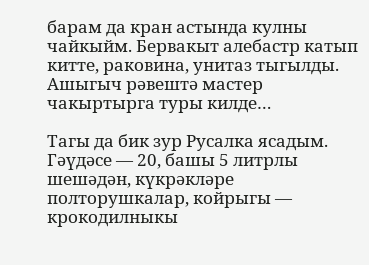барам да кран астында кулны чайкыйм. Бервакыт алебастр катып китте, раковина, унитаз тыгылды. Ашыгыч рәвештә мастер чакыртырга туры килде…

Тагы да бик зур Русалка ясадым. Гәүдәсе — 20, башы 5 литрлы шешәдән, күкрәкләре полторушкалар, койрыгы — крокодилныкы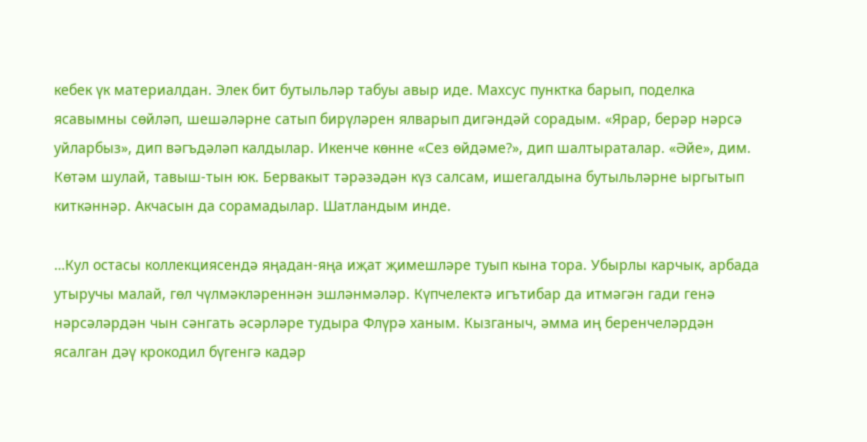кебек үк материалдан. Элек бит бутыльләр табуы авыр иде. Махсус пунктка барып, поделка ясавымны сөйләп, шешәләрне сатып бирүләрен ялварып дигәндәй сорадым. «Ярар, берәр нәрсә уйларбыз», дип вәгъдәләп калдылар. Икенче көнне «Сез өйдәме?», дип шалтыраталар. «Әйе», дим. Көтәм шулай, тавыш-тын юк. Бервакыт тәрәзәдән күз салсам, ишегалдына бутыльләрне ыргытып киткәннәр. Акчасын да сорамадылар. Шатландым инде.

…Кул остасы коллекциясендә яңадан-яңа иҗат җимешләре туып кына тора. Убырлы карчык, арбада утыручы малай, гөл чүлмәкләреннән эшләнмәләр. Күпчелектә игътибар да итмәгән гади генә нәрсәләрдән чын сәнгать әсәрләре тудыра Флүрә ханым. Кызганыч, әмма иң беренчеләрдән ясалган дәү крокодил бүгенгә кадәр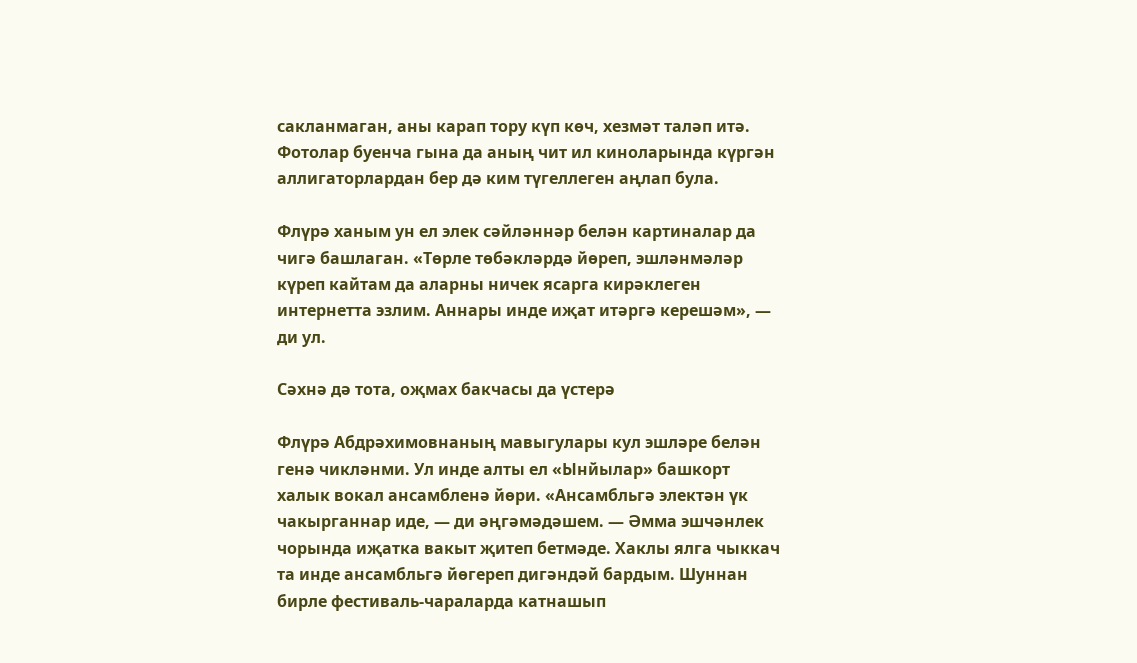сакланмаган, аны карап тору күп көч, хезмәт таләп итә. Фотолар буенча гына да аның чит ил киноларында күргән аллигаторлардан бер дә ким түгеллеген аңлап була.

Флүрә ханым ун ел элек сәйләннәр белән картиналар да чигә башлаган. «Төрле төбәкләрдә йөреп, эшләнмәләр күреп кайтам да аларны ничек ясарга кирәклеген интернетта эзлим. Аннары инде иҗат итәргә керешәм», — ди ул.

Сәхнә дә тота, оҗмах бакчасы да үстерә

Флүрә Абдрәхимовнаның мавыгулары кул эшләре белән генә чикләнми. Ул инде алты ел «Ынйылар» башкорт халык вокал ансамбленә йөри. «Ансамбльгә электән үк чакырганнар иде, — ди әңгәмәдәшем. — Әмма эшчәнлек чорында иҗатка вакыт җитеп бетмәде. Хаклы ялга чыккач та инде ансамбльгә йөгереп дигәндәй бардым. Шуннан бирле фестиваль-чараларда катнашып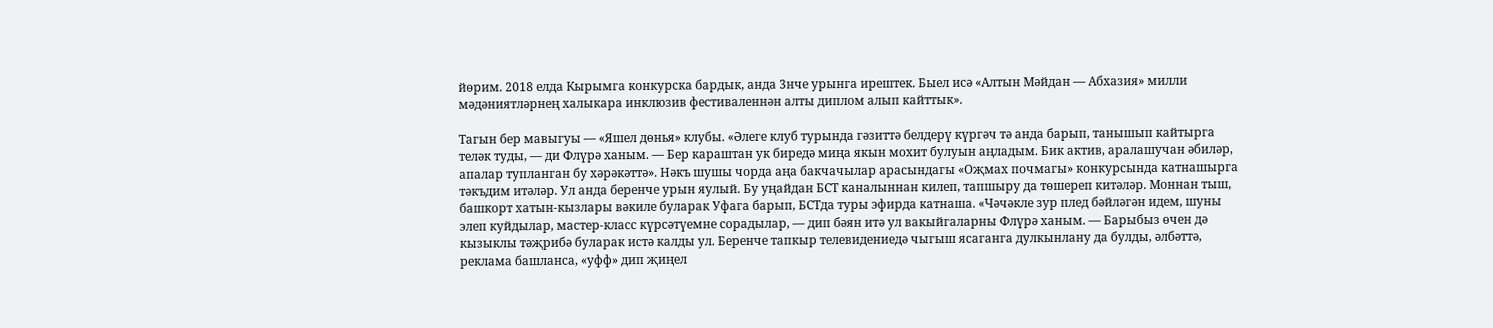йөрим. 2018 елда Кырымга конкурска бардык, анда 3нче урынга ирештек. Быел исә «Алтын Мәйдан — Абхазия» милли мәдәниятләрнең халыкара инклюзив фестиваленнән алты диплом алып кайттык».

Тагын бер мавыгуы — «Яшел дөнья» клубы. «Әлеге клуб турында гәзиттә белдерү күргәч тә анда барып, танышып кайтырга теләк туды, — ди Флүрә ханым. — Бер караштан ук биредә миңа якын мохит булуын аңладым. Бик актив, аралашучан әбиләр, апалар тупланган бу хәрәкәттә». Нәкъ шушы чорда аңа бакчачылар арасындагы «Оҗмах почмагы» конкурсында катнашырга тәкъдим итәләр. Ул анда беренче урын яулый. Бу уңайдан БСТ каналыннан килеп, тапшыру да төшереп китәләр. Моннан тыш, башкорт хатын-кызлары вәкиле буларак Уфага барып, БСТда туры эфирда катнаша. «Чәчәкле зур плед бәйләгән идем, шуны элеп куйдылар, мастер-класс күрсәтүемне сорадылар, — дип бәян итә ул вакыйгаларны Флүрә ханым. — Барыбыз өчен дә кызыклы тәҗрибә буларак истә калды ул. Беренче тапкыр телевидениедә чыгыш ясаганга дулкынлану да булды, әлбәттә, реклама башланса, «уфф» дип җиңел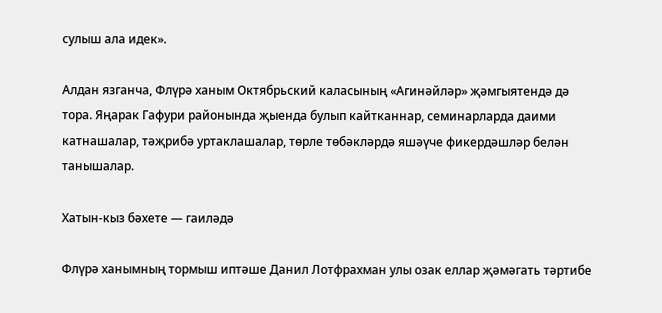сулыш ала идек».

Алдан язганча, Флүрә ханым Октябрьский каласының «Агинәйләр» җәмгыятендә дә тора. Яңарак Гафури районында җыенда булып кайтканнар, семинарларда даими катнашалар, тәҗрибә уртаклашалар, төрле төбәкләрдә яшәүче фикердәшләр белән танышалар.

Хатын-кыз бәхете — гаиләдә

Флүрә ханымның тормыш иптәше Данил Лотфрахман улы озак еллар җәмәгать тәртибе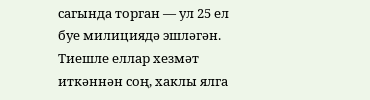сагында торган — ул 25 ел буе милициядә эшләгән. Тиешле еллар хезмәт иткәннән соң, хаклы ялга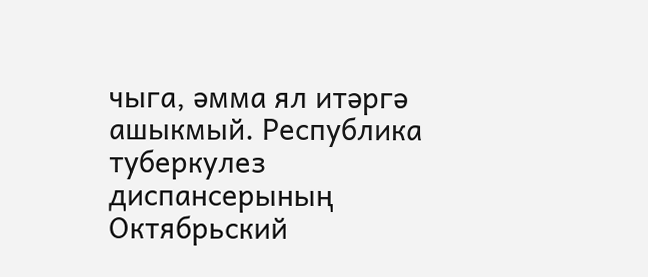чыга, әмма ял итәргә ашыкмый. Республика туберкулез диспансерының Октябрьский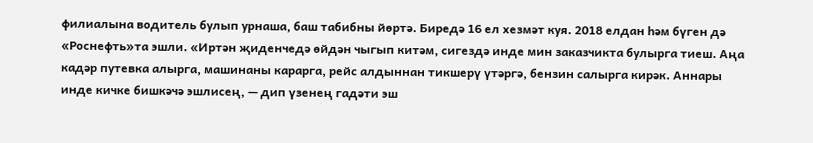филиалына водитель булып урнаша, баш табибны йөртә. Биредә 16 ел хезмәт куя. 2018 елдан һәм бүген дә «Роснефть»та эшли. «Иртән җиденчедә өйдән чыгып китәм, сигездә инде мин заказчикта булырга тиеш. Аңа кадәр путевка алырга, машинаны карарга, рейс алдыннан тикшерү үтәргә, бензин салырга кирәк. Аннары инде кичке бишкәчә эшлисең, — дип үзенең гадәти эш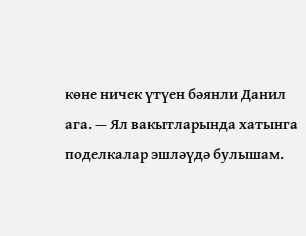көне ничек үтүен бәянли Данил ага. — Ял вакытларында хатынга поделкалар эшләүдә булышам.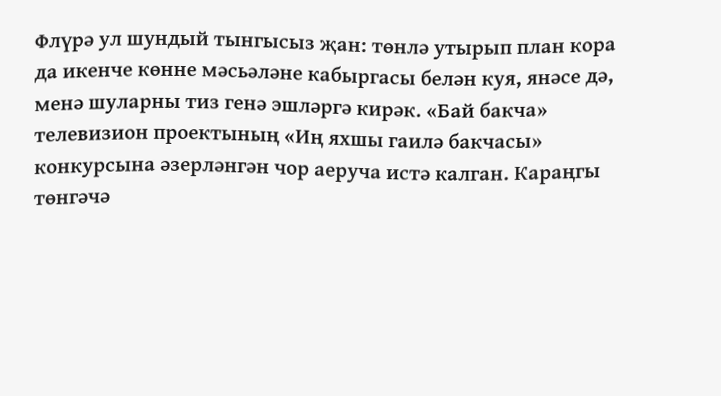Флүрә ул шундый тынгысыз җан: төнлә утырып план кора да икенче көнне мәсьәләне кабыргасы белән куя, янәсе дә, менә шуларны тиз генә эшләргә кирәк. «Бай бакча» телевизион проектының «Иң яхшы гаилә бакчасы» конкурсына әзерләнгән чор аеруча истә калган. Караңгы төнгәчә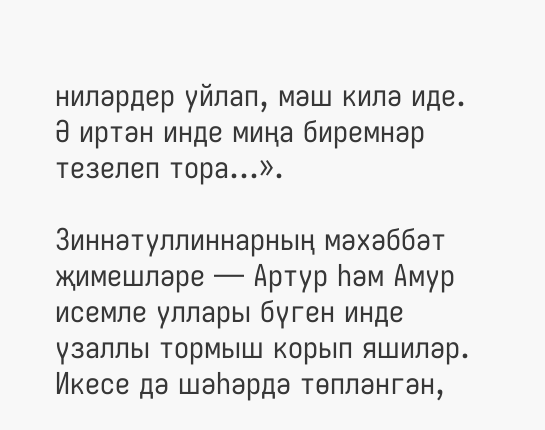ниләрдер уйлап, мәш килә иде. Ә иртән инде миңа биремнәр тезелеп тора…».

Зиннәтуллиннарның мәхәббәт җимешләре — Артур һәм Амур исемле уллары бүген инде үзаллы тормыш корып яшиләр. Икесе дә шәһәрдә төпләнгән,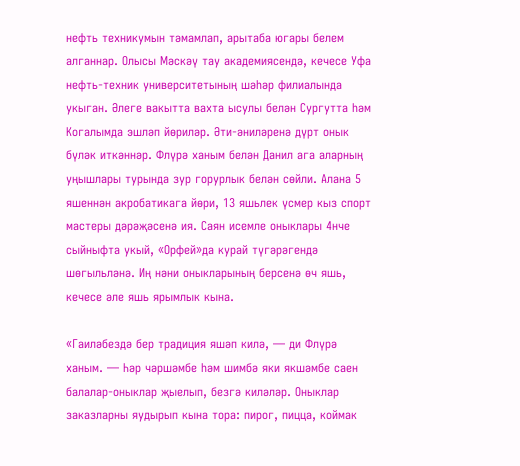нефть техникумын тәмамлап, арытаба югары белем алганнар. Олысы Мәскәү тау академиясендә, кечесе Уфа нефть-техник университетының шәһәр филиалында укыган. Әлеге вакытта вахта ысулы белән Сургутта һәм Когалымда эшләп йөриләр. Әти-әниләренә дүрт онык бүләк иткәннәр. Флүрә ханым белән Данил ага аларның уңышлары турында зур горурлык белән сөйли. Алана 5 яшеннән акробатикага йөри, 13 яшьлек үсмер кыз спорт мастеры дәрәҗәсенә ия. Саян исемле оныклары 4нче сыйныфта укый, «Орфей»да курай түгәрәгендә шөгыльләнә. Иң нәни оныкларының берсенә өч яшь, кечесе әле яшь ярымлык кына.

«Гаиләбездә бер традиция яшәп килә, — ди Флүрә ханым. — Һәр чәршәмбе һәм шимбә яки якшәмбе саен балалар-оныклар җыелып, безгә киләләр. Оныклар заказларны яудырып кына тора: пирог, пицца, коймак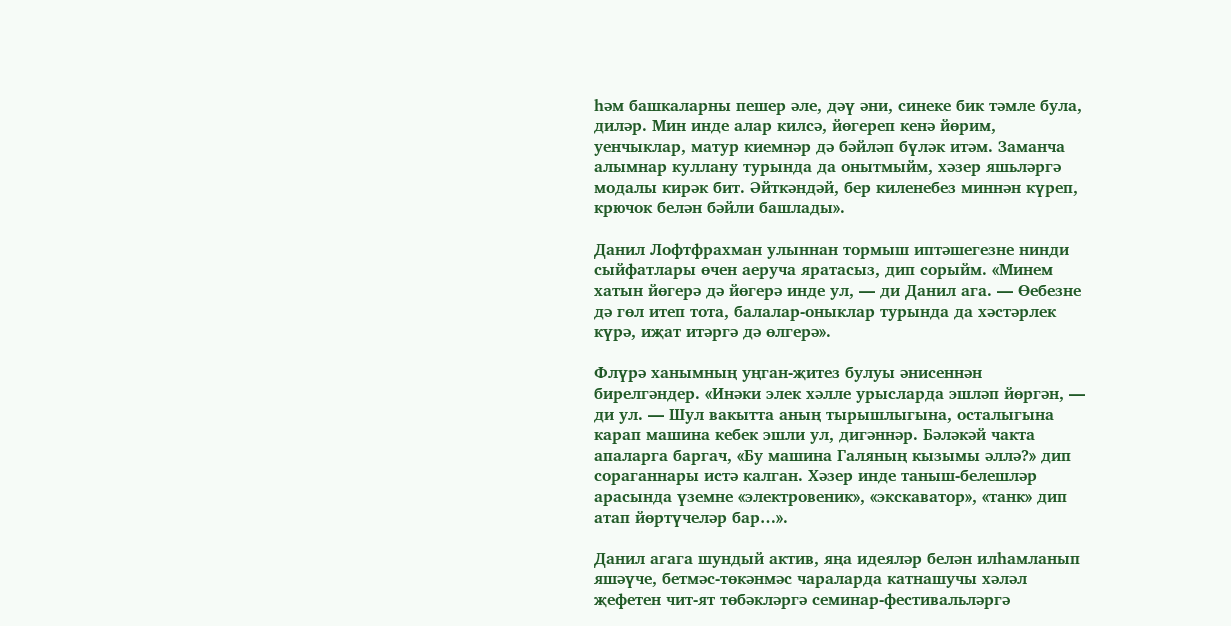һәм башкаларны пешер әле, дәү әни, синеке бик тәмле була, диләр. Мин инде алар килсә, йөгереп кенә йөрим, уенчыклар, матур киемнәр дә бәйләп бүләк итәм. Заманча алымнар куллану турында да онытмыйм, хәзер яшьләргә модалы кирәк бит. Әйткәндәй, бер киленебез миннән күреп, крючок белән бәйли башлады».

Данил Лофтфрахман улыннан тормыш иптәшегезне нинди сыйфатлары өчен аеруча яратасыз, дип сорыйм. «Минем хатын йөгерә дә йөгерә инде ул, — ди Данил ага. — Өебезне дә гөл итеп тота, балалар-оныклар турында да хәстәрлек күрә, иҗат итәргә дә өлгерә».

Флүрә ханымның уңган-җитез булуы әнисеннән бирелгәндер. «Инәки элек хәлле урысларда эшләп йөргән, — ди ул. — Шул вакытта аның тырышлыгына, осталыгына карап машина кебек эшли ул, дигәннәр. Бәләкәй чакта апаларга баргач, «Бу машина Галяның кызымы әллә?» дип сораганнары истә калган. Хәзер инде таныш-белешләр арасында үземне «электровеник», «экскаватор», «танк» дип атап йөртүчеләр бар…».

Данил агага шундый актив, яңа идеяләр белән илһамланып яшәүче, бетмәс-төкәнмәс чараларда катнашучы хәләл җефетен чит-ят төбәкләргә семинар-фестивальләргә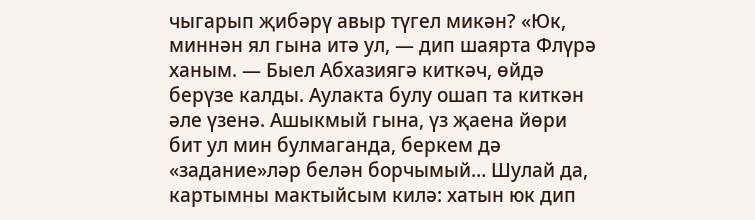чыгарып җибәрү авыр түгел микән? «Юк, миннән ял гына итә ул, — дип шаярта Флүрә ханым. — Быел Абхазиягә киткәч, өйдә берүзе калды. Аулакта булу ошап та киткән әле үзенә. Ашыкмый гына, үз җаена йөри бит ул мин булмаганда, беркем дә «задание»ләр белән борчымый… Шулай да, картымны мактыйсым килә: хатын юк дип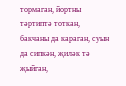тормаган, йортны тәртиптә тоткан, бакчаны да караган, суын да сипкән, җиләк тә җыйган,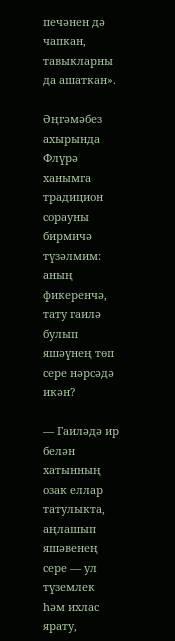печәнен дә чапкан, тавыкларны да ашаткан».

Әңгәмәбез ахырында Флүрә ханымга традицион сорауны бирмичә түзәлмим: аның фикеренчә, тату гаилә булып яшәүнең төп сере нәрсәдә икән?

— Гаиләдә ир белән хатынның озак еллар татулыкта, аңлашып яшәвенең сере — ул түземлек һәм ихлас ярату,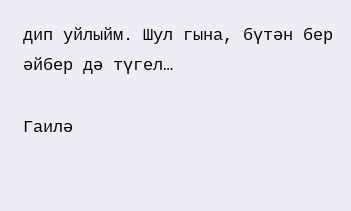дип уйлыйм. Шул гына, бүтән бер әйбер дә түгел…

Гаилә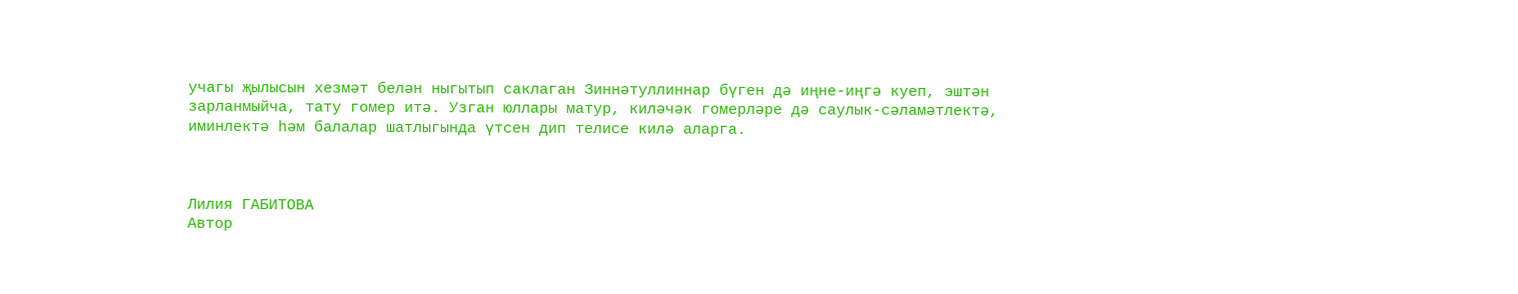учагы җылысын хезмәт белән ныгытып саклаган Зиннәтуллиннар бүген дә иңне-иңгә куеп, эштән зарланмыйча, тату гомер итә. Узган юллары матур, киләчәк гомерләре дә саулык-сәламәтлектә, иминлектә һәм балалар шатлыгында үтсен дип телисе килә аларга.



Лилия ГАБИТОВА
Автор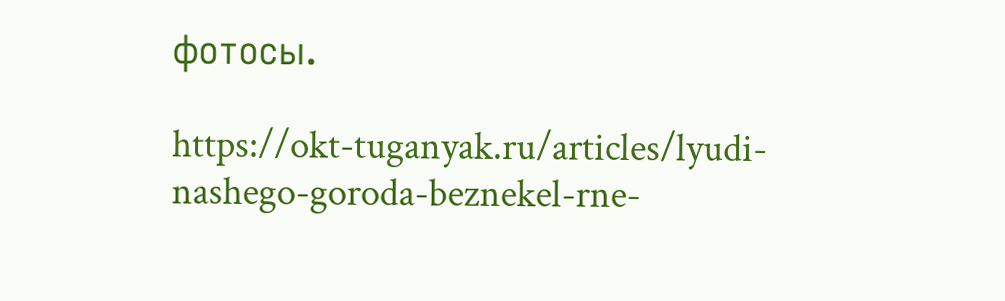фотосы.

https://okt-tuganyak.ru/articles/lyudi-nashego-goroda-beznekel-rne-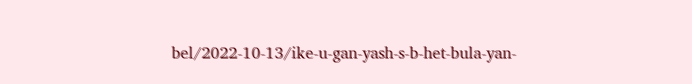bel/2022-10-13/ike-u-gan-yash-s-b-het-bula-yan-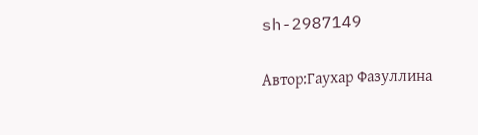sh-2987149

Автор:Гаухар Фазуллина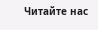Читайте нас